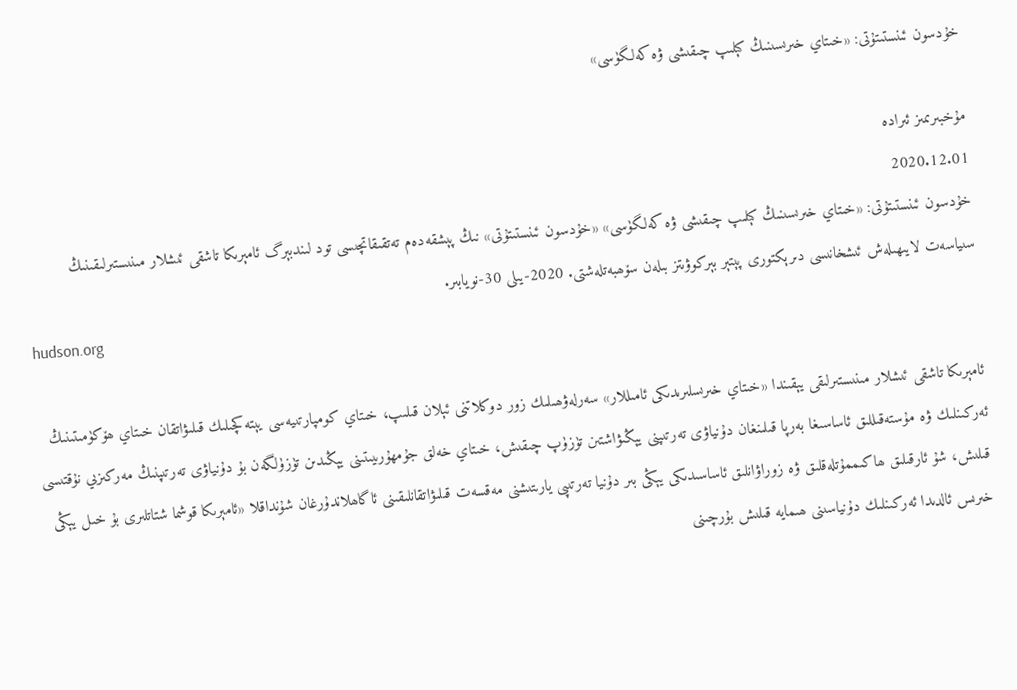خۇدسون ئىنستىتۇتى: «خىتاي خىرىسىنىڭ كېلىپ چىقىشى ۋە كەلگۈسى»

مۇخبىرىمىز ئىرادە
2020.12.01
خۇدسون ئىنستىتۇتى: «خىتاي خىرىسىنىڭ كېلىپ چىقىشى ۋە كەلگۈسى» «خۇدسون ئىنستىتۇتى» نىڭ پېشقەدەم تەتقىقاتچىسى تود لىندبېرگ ئامېرىكا تاشقى ئىشلار مىنىستىرلىقىنىڭ سىياسەت لايىھىلەش ئىشخانىسى دىرېكتورى پېتېر بېركوۋىتز بىلەن سۆھبەتلەشتى. 2020-يىلى 30-نويابىر.
hudson.org

ئامېرىكا تاشقى ئىشلار مىنىستىرلىقى يېقىندا «خىتاي خىرىسلىرىدىكى ئامىللار» سەرلەۋھىلىك زور دوكلاتنى ئېلان قىلىپ، خىتاي كومپارتىيەسى يېتەكچىلىك قىلىۋاتقان خىتاي ھۆكۈمىتىنىڭ ئەركىنلىك ۋە مۇستەقىللىق ئاساسىغا بەرپا قىلىنغان دۇنياۋى تەرتىپنى يېڭىۋاشتىن تۈزۈپ چىقىش، خىتاي خەلق جۇمھۇرىيىتىنى يېڭىدىن تۈزۈلگەن بۇ دۇنياۋى تەرتىپنىڭ مەركىزىي نۇقتىسى قىلىش، شۇ ئارقىلىق ھاكىممۇتلەقلىق ۋە زوراۋانلىق ئاساسىدىكى يېڭى بىر دۇنيا تەرتىپى يارىتىشنى مەقسەت قىلىۋاتقانلىقىنى ئاگاھلاندۇرغان شۇنداقلا «ئامېرىكا قوشما شتاتلىرى بۇ خىل يېڭى خىرىس ئالدىدا ئەركىنلىك دۇنياسىنى ھىمايە قىلىش بۇرچىنى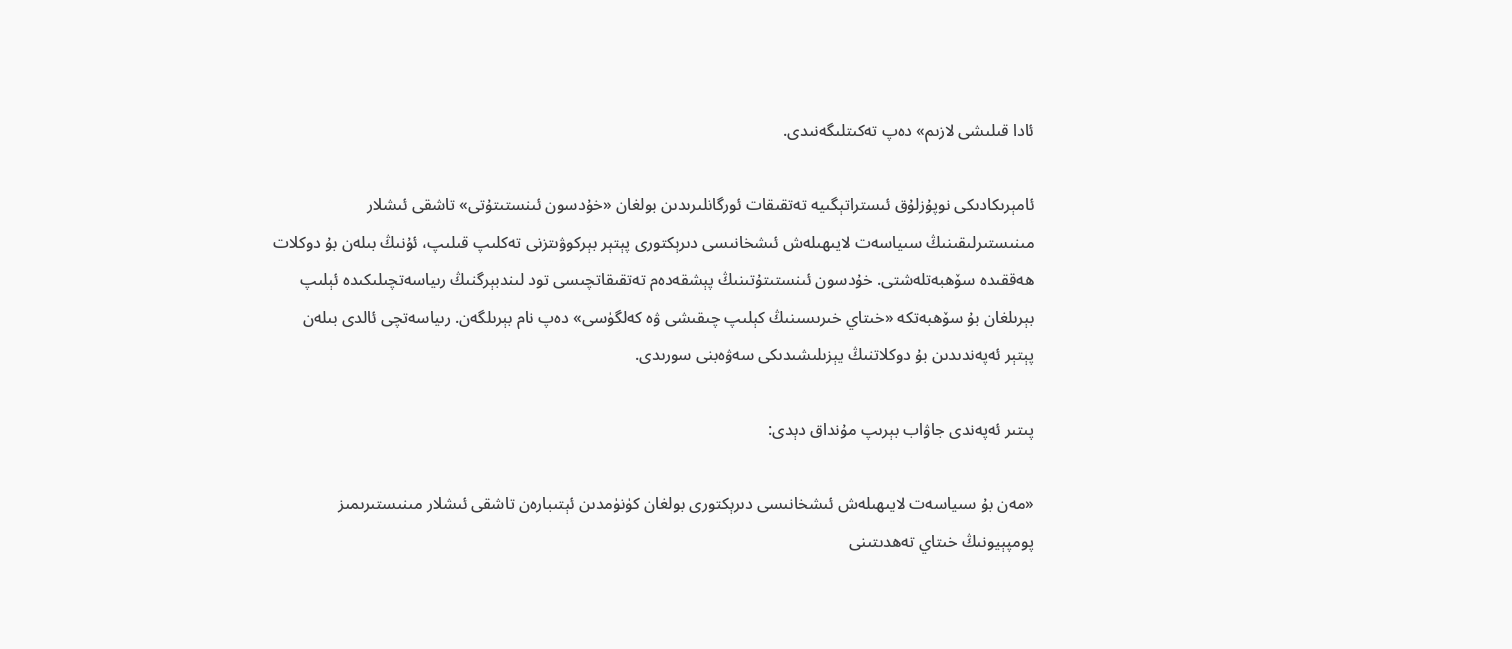ئادا قىلىشى لازىم» دەپ تەكىتلىگەنىدى.

ئامېرىكادىكى نوپۇزلۇق ئىستراتېگىيە تەتقىقات ئورگانلىرىدىن بولغان «خۇدسون ئىنستىتۇتى» تاشقى ئىشلار مىنىستىرلىقىنىڭ سىياسەت لايىھىلەش ئىشخانىسى دىرېكتورى پېتېر بېركوۋىتزنى تەكلىپ قىلىپ، ئۇنىڭ بىلەن بۇ دوكلات ھەققىدە سۆھبەتلەشتى. خۇدسون ئىنستىتۇتىنىڭ پېشقەدەم تەتقىقاتچىسى تود لىندبېرگنىڭ رىياسەتچىلىكىدە ئېلىپ بېرىلغان بۇ سۆھبەتكە «خىتاي خىرىسىنىڭ كېلىپ چىقىشى ۋە كەلگۈسى» دەپ نام بېرىلگەن. رىياسەتچى ئالدى بىلەن پېتېر ئەپەندىدىن بۇ دوكلاتنىڭ يېزىلىشىدىكى سەۋەبنى سورىدى.

پىتىر ئەپەندى جاۋاب بېرىپ مۇنداق دېدى:

«مەن بۇ سىياسەت لايىھىلەش ئىشخانىسى دىرېكتورى بولغان كۈنۈمدىن ئېتىبارەن تاشقى ئىشلار مىنىستىرىمىز پومپېيونىڭ خىتاي تەھدىتىنى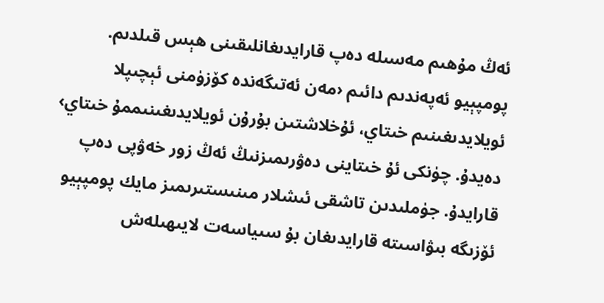ئەڭ مۇھىم مەسىلە دەپ قارايدىغانلىقىنى ھېس قىلدىم. پومپېيو ئەپەندىم دائىم ‹مەن ئەتىگەندە كۆزۈمنى ئېچىپلا ئويلايدىغىنىم خىتاي، ئۇخلاشتىن بۇرۇن ئويلايدىغىنىممۇ خىتاي› دەيدۇ. چۈنكى ئۇ خىتاينى دەۋرىمىزنىڭ ئەڭ زور خەۋپى دەپ قارايدۇ. جۈملىدىن تاشقى ئىشلار مىنىستىرىمىز مايك پومپېيو ئۆزىگە بىۋاسىتە قارايدىغان بۇ سىياسەت لايىھىلەش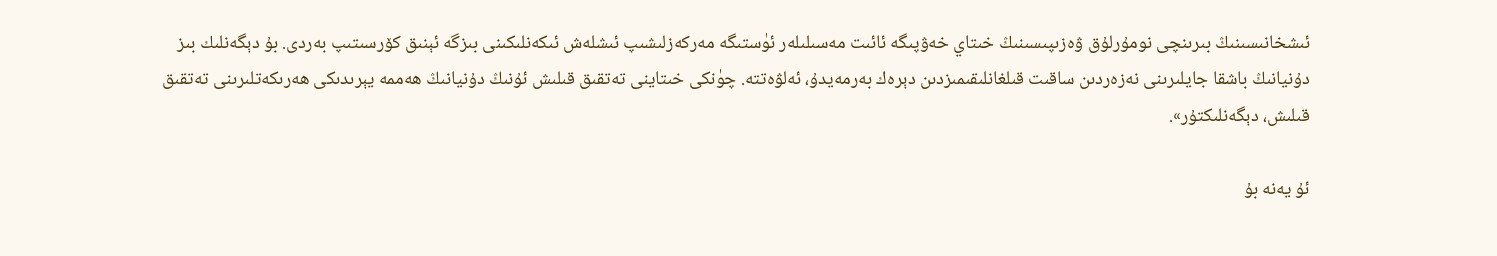ئىشخانىسىنىڭ بىرىنچى نومۇرلۇق ۋەزىپىسىنىڭ خىتاي خەۋپىگە ئائىت مەسىلىلەر ئۈستىگە مەركەزلىشىپ ئىشلەش ئىكەنلىكىنى بىزگە ئېنىق كۆرسىتىپ بەردى. بۇ دېگەنلىك بىز دۇنيانىڭ باشقا جايلىرىنى نەزەردىن ساقىت قىلغانلىقىمىزدىن دېرەك بەرمەيدۇ، ئەلۋەتتە. چۈنكى خىتاينى تەتقىق قىلىش ئۇنىڭ دۇنيانىڭ ھەممە يېرىدىكى ھەرىكەتلىرىنى تەتقىق قىلىش، دېگەنلىكتۇر».

ئۇ يەنە بۇ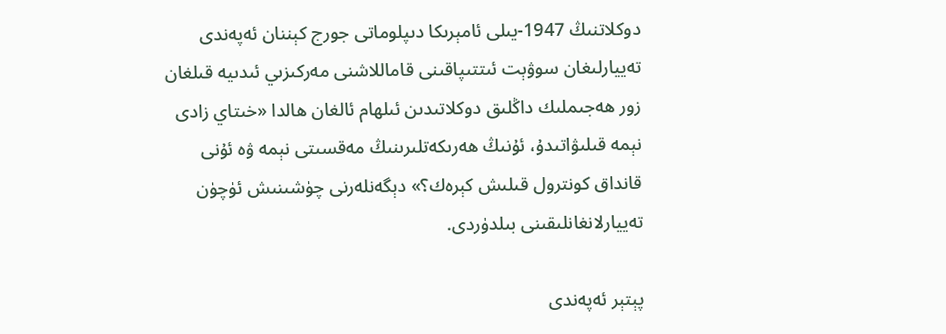دوكلاتنىڭ 1947-يىلى ئامېرىكا دىپلوماتى جورج كېننان ئەپەندى تەييارلىغان سوۋېت ئىتتىپاقىنى قاماللاشنى مەركىزىي ئىدىيە قىلغان زور ھەجىملىك داڭلىق دوكلاتىدىن ئىلھام ئالغان ھالدا «خىتاي زادى نېمە قىلىۋاتىدۇ، ئۇنىڭ ھەرىكەتلىرىنىڭ مەقسىتى نېمە ۋە ئۇنى قانداق كونترول قىلىش كېرەك؟» دېگەنلەرنى چۈشىنىش ئۈچۈن تەييارلانغانلىقىنى بىلدۈردى.

پېتېر ئەپەندى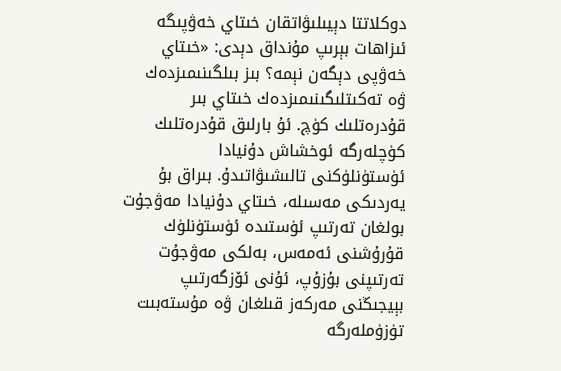دوكلاتتا دېيىلىۋاتقان خىتاي خەۋپىگە ئىزاھات بېرىپ مۇنداق دېدى: «خىتاي خەۋپى دېگەن نېمە؟ بىز بىلگىنىمىزدەك ۋە تەكىتلىگىنىمىزدەك خىتاي بىر قۇدرەتلىك كۈچ. ئۇ بارلىق قۇدرەتلىك كۈچلەرگە ئوخشاش دۇنيادا ئۈستۈنلۈكنى تالىشىۋاتىدۇ. بىراق بۇ يەردىكى مەسىلە، خىتاي دۇنيادا مەۋجۇت بولغان تەرتىپ ئۈستىدە ئۈستۈنلۈك قۇرۇشنى ئەمەس، بەلكى مەۋجۇت تەرتىپنى بۇزۇپ، ئۇنى ئۆزگەرتىپ بېيجىڭنى مەركەز قىلغان ۋە مۇستەبىت تۈزۈملەرگە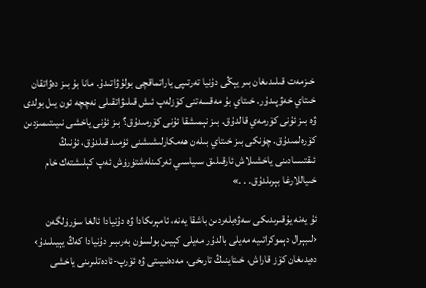خىزمەت قىلىدىغان بىر يېڭى دۇنيا تەرتىپى ياراتماقچى بولۇۋاتىدۇ. مانا بۇ بىز دەۋاتقان خىتاي خەۋپىدۇر. خىتاي بۇ مەقسەتنى كۆزلەپ ئىش قىلىۋاتقىلى نەچچە ئون يىل بولدى ۋە بىز ئۇنى كۆرمەي قالدۇق. بىز نېمىشقا ئۇنى كۆرمىدۇق؟ بىز ئۇنى ياخشى نىيىتىمىزدىن كۆرەلمىدۇق. چۈنكى بىز خىتاي بىلەن ھەمكارلىشىشنى ئۈمىد قىلدۇق، ئۇنىڭ ئىقتىسادىنى ياخشىلاش ئارقىلىق سىياسىي ئەركىنلەشتۈرۈش ئەپ كېلىشتەك خام خىياللارغا بېرىلدۇق. . .»

ئۇ يەنە يۇقىرىدىكى سەۋەبلەردىن باشقا يەنە، ئامېرىكادا ۋە دۇنيادا ئالغا سۈرۈلگەن ‹لىبېرال دېموكراتىيە مەيلى بالدۇر مەيلى كېيىن بولسۇن بەرىبىر دۇنيادا كەڭ يېيىلىدۇ› دەيدىغان كۆز قاراش، خىتاينىڭ تارىخى، مەدەنىيىتى ۋە ئۆرپ-ئادەتلىرىنى ياخشى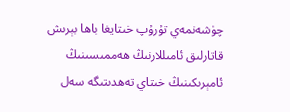چۈشەنمەي تۇرۇپ خىتايغا باھا بېرىش قاتارلىق ئامىللارنىڭ ھەممىسىنىڭ ئامېرىكىنىڭ خىتاي تەھدىتىگە سەل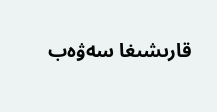قارىشىغا سەۋەب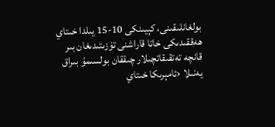بولغانلىقىنى، كېيىنكى 10-15 يىلدا خىتاي ھەققىدىكى خاتا قاراشنى تۈزىتىدىغان بىر قانچە تەتقىقاتچىلار چىققان بولسىمۇ بىراق يەنىلا ‹ئامېرىكا خىتاي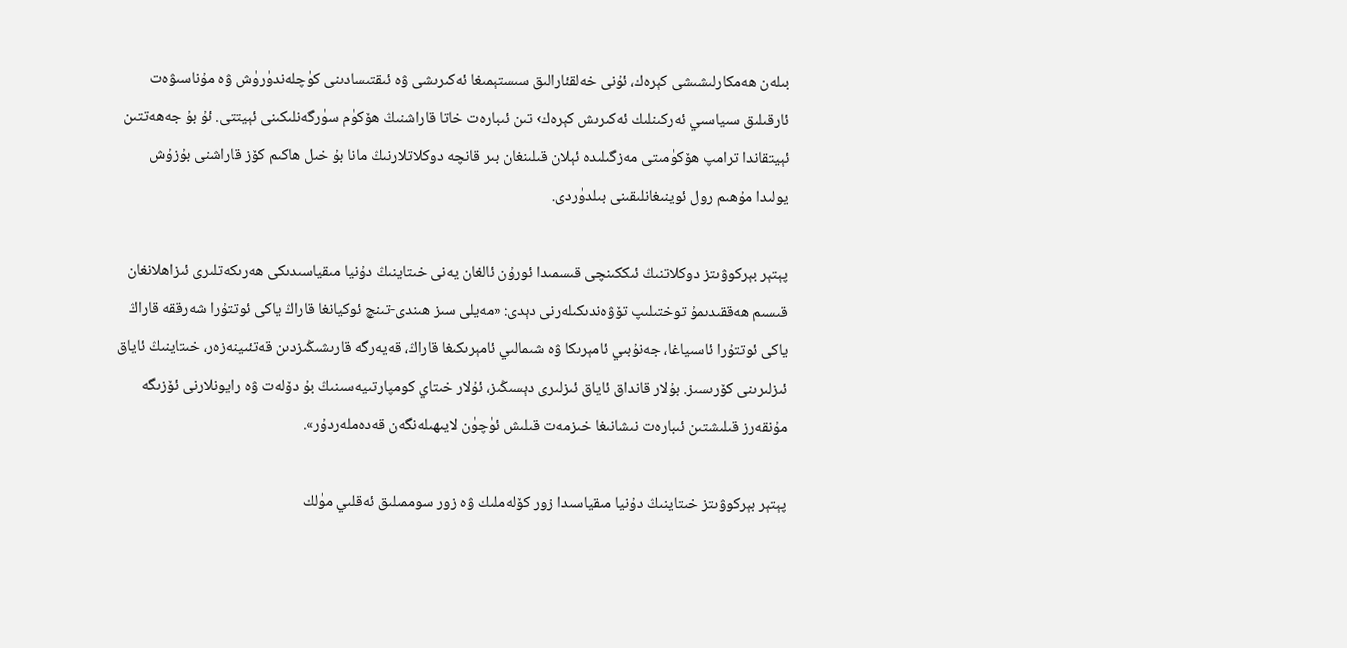بىلەن ھەمكارلىشىشى كېرەك، ئۇنى خەلقئارالىق سىستېمىغا ئەكىرىشى ۋە ئىقتىسادىنى كۈچلەندۈرۈش ۋە مۇناسىۋەت ئارقىلىق سىياسىي ئەركىنلىك ئەكىرىش كېرەك› تىن ئىبارەت خاتا قاراشنىڭ ھۆكۈم سۈرگەنلىكىنى ئېيتتى. ئۇ بۇ جەھەتتىن ئېيتقاندا ترامپ ھۆكۈمىتى مەزگىلىدە ئېلان قىلىنغان بىر قانچە دوكلاتلارنىڭ مانا بۇ خىل ھاكىم كۆز قاراشنى بۇزۇش يولىدا مۇھىم رول ئوينىغانلىقىنى بىلدۈردى.

پېتېر بېركوۋىتز دوكلاتنىڭ ئىككىنچى قىسمىدا ئورۇن ئالغان يەنى خىتاينىڭ دۇنيا مىقياسىدىكى ھەرىكەتلىرى ئىزاھلانغان قىسىم ھەققىدىمۇ توختىلىپ تۆۋەندىكىلەرنى دېدى: «مەيلى سىز ھىندى-تىنچ ئوكيانغا قاراڭ ياكى ئوتتۇرا شەرققە قاراڭ ياكى ئوتتۇرا ئاسىياغا، جەنۇبىي ئامېرىكا ۋە شىمالىي ئامېرىكىغا قاراڭ، قەيەرگە قارىشىڭىزدىن قەتئىينەزەر، خىتاينىڭ ئاياق ئىزلىرىنى كۆرىسىز. بۇلار قانداق ئاياق ئىزلىرى دېسىڭىز، ئۇلار خىتاي كومپارتىيەسىنىڭ بۇ دۆلەت ۋە رايونلارنى ئۆزىگە مۇنقەرز قىلىشتىن ئىبارەت نىشانىغا خىزمەت قىلىش ئۈچۈن لايىھىلەنگەن قەدەملەردۇر».

پېتېر بېركوۋىتز خىتاينىڭ دۇنيا مىقياسىدا زور كۆلەملىك ۋە زور سوممىلىق ئەقلىي مۈلك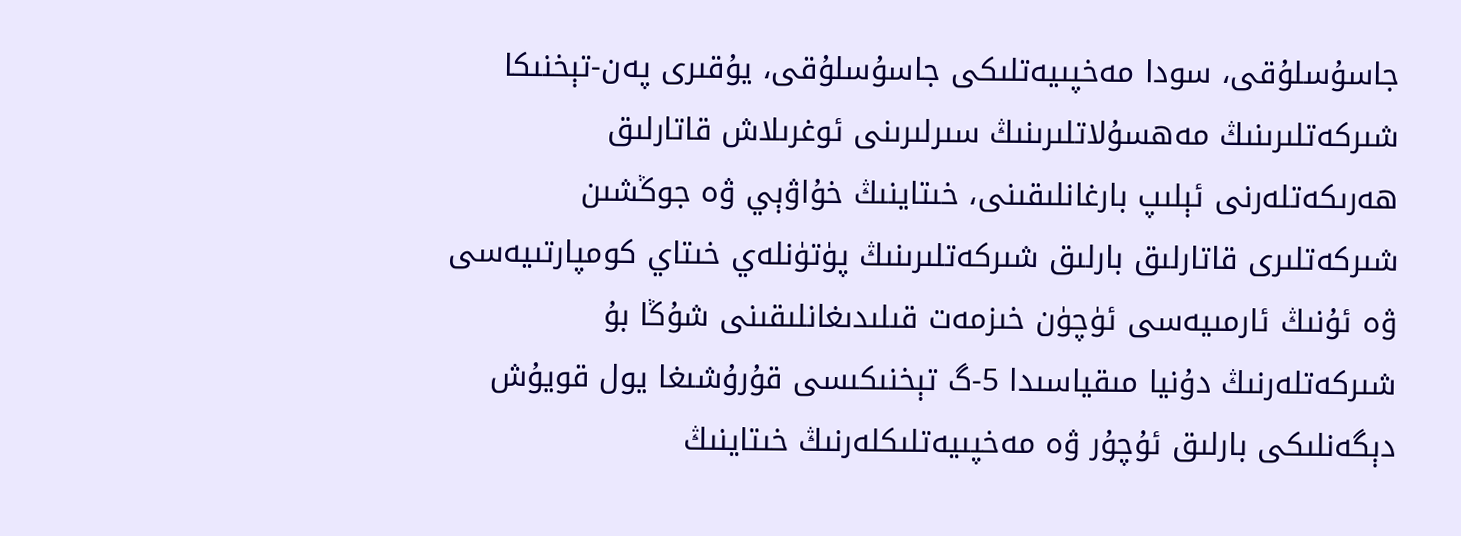جاسۇسلۇقى، سودا مەخپىيەتلىكى جاسۇسلۇقى، يۇقىرى پەن-تېخنىكا شىركەتلىرىنىڭ مەھسۇلاتلىرىنىڭ سىرلىرىنى ئوغرىلاش قاتارلىق ھەرىكەتلەرنى ئېلىپ بارغانلىقىنى، خىتاينىڭ خۇاۋېي ۋە جوڭشىن شىركەتلىرى قاتارلىق بارلىق شىركەتلىرىنىڭ پۈتۈنلەي خىتاي كومپارتىيەسى ۋە ئۇنىڭ ئارمىيەسى ئۈچۈن خىزمەت قىلىدىغانلىقىنى شۇڭا بۇ شىركەتلەرنىڭ دۇنيا مىقياسىدا 5-گ تېخنىكىسى قۇرۇشىغا يول قويۇش دېگەنلىكى بارلىق ئۇچۇر ۋە مەخپىيەتلىكلەرنىڭ خىتاينىڭ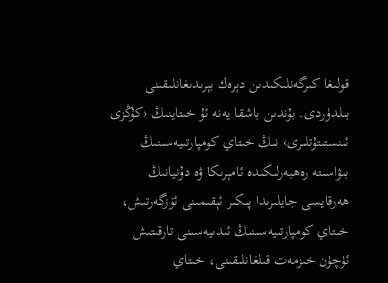قولىغا كىرگەنلىكىدىن دېرەك بېرىدىغانلىقىنى بىلدۈردى. بۇندىن باشقا يەنە ئۇ خىتاينىڭ ‹كۇڭزى ئىنستىتۇتلىرى› نىڭ خىتاي كومپارتىيەسىنىڭ بىۋاسىتە رەھبەرلىكىدە ئامېرىكا ۋە دۇنيانىڭ ھەرقايسى جايلىرىدا پىكىر ئېقىمىنى ئۆزگەرتىش، خىتاي كومپارتىيەسىنىڭ ئىدىيەسىنى تارقىتىش ئۈچۈن خىزمەت قىلغانلىقىنى، خىتاي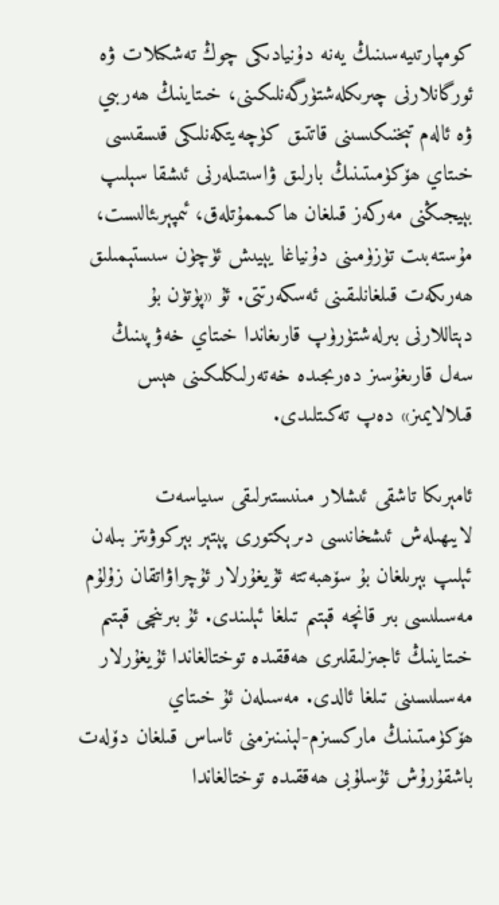كومپارتىيەسىنىڭ يەنە دۇنيادىكى چوڭ تەشكىلات ۋە ئورگانلارنى چىرىكلەشتۈرگەنلىكىنى، خىتاينىڭ ھەربىي ۋە ئالەم تېخنىكىسىنى قاتتىق كۈچەيتكەنلىكى قىسقىسى خىتاي ھۆكۈمىتىنىڭ بارلىق ۋاسىتىلەرنى ئىشقا سېلىپ بېيجىڭنى مەركەز قىلغان ھاكىممۇتلەق، ئىمپېرىئالىست، مۇستەبىت تۈزۈمىنى دۇنياغا يېيىش ئۈچۈن سىستېمىلىق ھەرىكەت قىلغانلىقىنى ئەسكەرتتى. ئۇ «پۈتۈن بۇ دېتاللارنى بىرلەشتۈرۈپ قارىغاندا خىتاي خەۋپىنىڭ سەل قارىغۇسىز دەرىجىدە خەتەرلىكلىكىنى ھېس قىلالايمىز» دەپ تەكىتلىدى.

ئامېرىكا تاشقى ئىشلار مىنىستىرلىقى سىياسەت لايىھىلەش ئىشخانىسى دىرېكتورى پېتېر بېركوۋىتز بىلەن ئېلىپ بېرىلغان بۇ سۆھبەتتە ئۇيغۇرلار ئۇچراۋاتقان زۇلۇم مەسىلىسى بىر قانچە قېتىم تىلغا ئېلىندى. ئۇ بىرىنچى قېتىم خىتاينىڭ ئاجىزلىقلىرى ھەققىدە توختالغاندا ئۇيغۇرلار مەسىلىسىنى تىلغا ئالدى. مەسىلەن ئۇ خىتاي ھۆكۈمىتىنىڭ ماركسىزم-لېنىنىزمنى ئاساس قىلغان دۆلەت باشقۇرۇش ئۇسلۇبى ھەققىدە توختالغاندا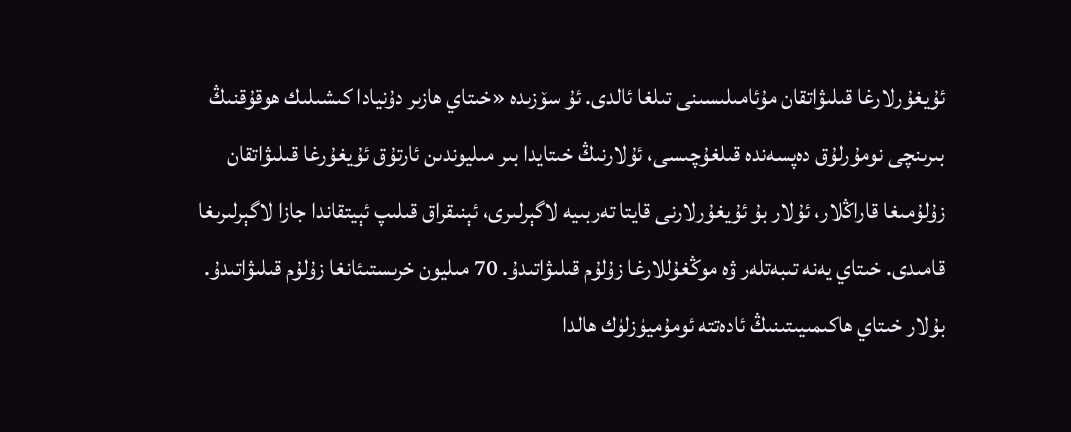ئۇيغۇرلارغا قىلىۋاتقان مۇئامىلىسىنى تىلغا ئالدى. ئۇ سۆزىدە «خىتاي ھازىر دۇنيادا كىشىلىك ھوقۇقنىڭ بىرىنچى نومۇرلۇق دەپسەندە قىلغۇچىسى، ئۇلارنىڭ خىتايدا بىر مىليوندىن ئارتۇق ئۇيغۇرغا قىلىۋاتقان زۇلۇمىغا قاراڭلار، ئۇلار بۇ ئۇيغۇرلارنى قايتا تەربىيە لاگېرلىرى، ئېنىقراق قىلىپ ئېيتقاندا جازا لاگېرلىرىغا قامىدى. خىتاي يەنە تىبەتلەر ۋە موڭغۇللارغا زۇلۇم قىلىۋاتىدۇ. 70 مىليون خرىستىئانغا زۇلۇم قىلىۋاتىدۇ. بۇلار خىتاي ھاكىمىيىتىنىڭ ئادەتتە ئومۇميۈزلۈك ھالدا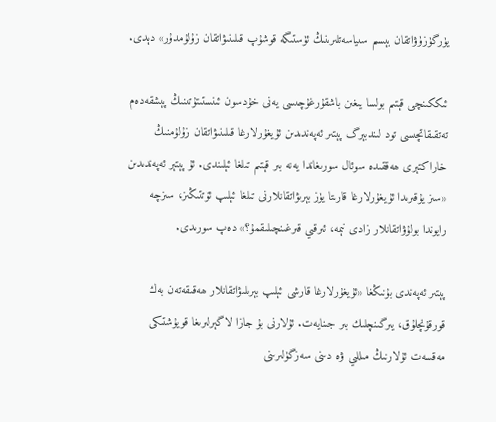يۈرگۈزۈۋاتقان بېسىم سىياسەتلىرىنىڭ ئۈستىگە قوشۇپ قىلىنىۋاتقان زۇلۇمدۇر» دېدى.

ئىككىنچى قېتىم بولسا يىغىن باشقۇرغۇچىسى يەنى خۇدسون ئىنستىتۇتىنىڭ پېشقەدەم تەتقىقاتچىسى تود لىندبېرگ پېتىر ئەپەندىدىن ئۇيغۇرلارغا قىلىنىۋاتقان زۇلۇمنىڭ خاراكتېرى ھەققىدە سوئال سورىغاندا يەنە بىر قېتىم تىلغا ئېلىندى. ئۇ پېتېر ئەپەندىدىن «سىز يۇقىرىدا ئۇيغۇرلارغا قارىتا يۈز بېرىۋاتقانلارنى تىلغا ئېلىپ ئۆتتىڭىز، سىزچە رايوندا بولۇۋاتقانلار زادى نېمە، ئىرقىي قىرغىنچىلىقمۇ؟» دەپ سورىدى.

پېتىر ئەپەندى بۇنىڭغا «ئۇيغۇرلارغا قارشى ئېلىپ بېرىلىۋاتقانلار ھەقىقەتەن بەك قورقۇنچلۇق، يىرگىنچلىك بىر جىنايەت. ئۇلارنى بۇ جازا لاگېرلىرىغا قويۇشتىكى مەقسەت ئۇلارنىڭ مىللىي ۋە دىنى سەزگۈلىرىنى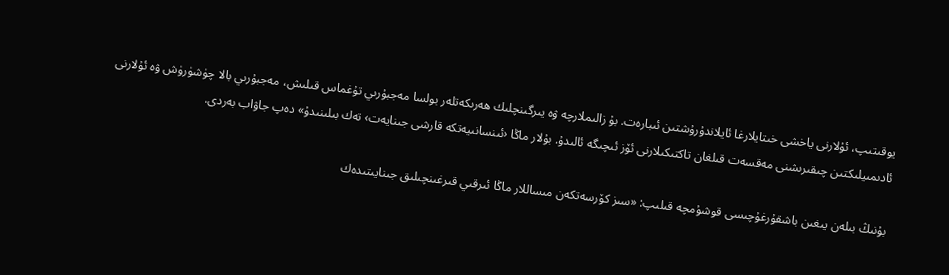يوقىتىپ، ئۇلارنى ياخشى خىتايلارغا ئايلاندۇرۇشتىن ئىبارەت. بۇ زالىملارچە ۋە يىرگىنچلىك ھەرىكەتلەر بولسا مەجبۇرىي تۇغماس قىلىش، مەجبۇرىي بالا چۈشۈرۈش ۋە ئۇلارنى ئادىمىيلىكتىن چىقىرىشنى مەقسەت قىلغان تاكتىكىلارنى ئۆز ئىچىگە ئالىدۇ. بۇلار ماڭا ‹ئىنسانىيەتكە قارشى جىنايەت› تەك بىلىنىدۇ» دەپ جاۋاب بەردى.

بۇنىڭ بىلەن يىغىن باشقۇرغۇچىسى قوشۇمچە قىلىپ: «سىز كۆرسەتكەن مىساللار ماڭا ئىرقىي قىرغىنچىلىق جىنايىتىدەك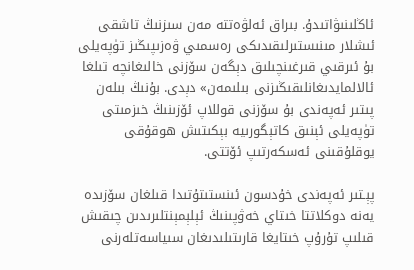ئاڭلىنىۋاتىدۇ. بىراق ئەلۋەتتە مەن سىزنىڭ تاشقى ئىشلار مىنىستىرلىقىدىكى رەسمىي ۋەزىپىڭىز تۈپەيلى بۇ ئىرقىي قىرغىنچىلىق دېگەن سۆزنى خالىغانچە تىلغا ئالالمايدىغانلىقىڭىزنى بىلىمەن» دېدى. بۇنىڭ بىلەن پىتىر ئەپەندى بۇ سۆزنى قوللاپ ئۆزىنىڭ خىزمىتى تۈپەيلى ئېنىق كاتېگورىيە بېكىتىش ھوقۇقى يوقلۇقىنى ئەسكەرتىپ ئۆتتى.

پېـتىر ئەپەندى خۇدسون ئىنستىتۇتىدا قىلغان سۆزىدە يەنە دوكلاتتا خىتاي خەۋپىنىڭ ئېلېمېنتلىرىدىن چىقىش قىلىپ تۇرۇپ خىتايغا قارىتىلىدىغان سىياسەتلەرنى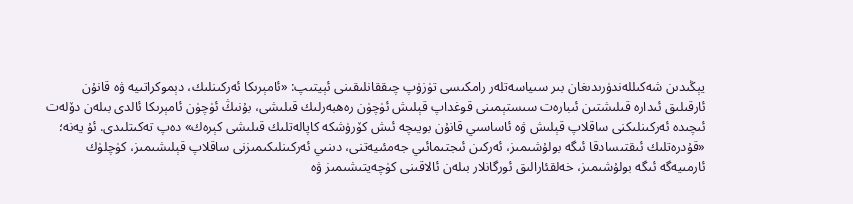يېڭىدىن شەكىللەندۈرىدىغان بىر سىياسەتلەر رامكىسى تۈزۈپ چىققانلىقىنى ئېيتىپ: «ئامېرىكا ئەركىنلىك، دېموكراتىيە ۋە قانۇن ئارقىلىق ئىدارە قىلىشتىن ئىبارەت سىستېمىنى قوغداپ قېلىش ئۈچۈن رەھبەرلىك قىلىشى، بۇنىڭ ئۈچۈن ئامېرىكا ئالدى بىلەن دۆلەت ئىچىدە ئەركىنلىكنى ساقلاپ قېلىش ۋە ئاساسىي قانۇن بويىچە ئىش كۆرۈشكە كاپالەتلىك قىلىشى كېرەك» دەپ تەكىتلىدى. ئۇ يەنە؛ «قۇدرەتلىك ئىقتىسادقا ئىگە بولۇشىمىز، ئەركىن ئىجتىمائىي جەمئىيەتنى، دىنىي ئەركىنلىكىمىزنى ساقلاپ قېلىشىمىز، كۈچلۈك ئارمىيەگە ئىگە بولۇشىمىز، خەلقئارالىق ئورگانلار بىلەن ئالاقىنى كۈچەيتىشىمىز ۋە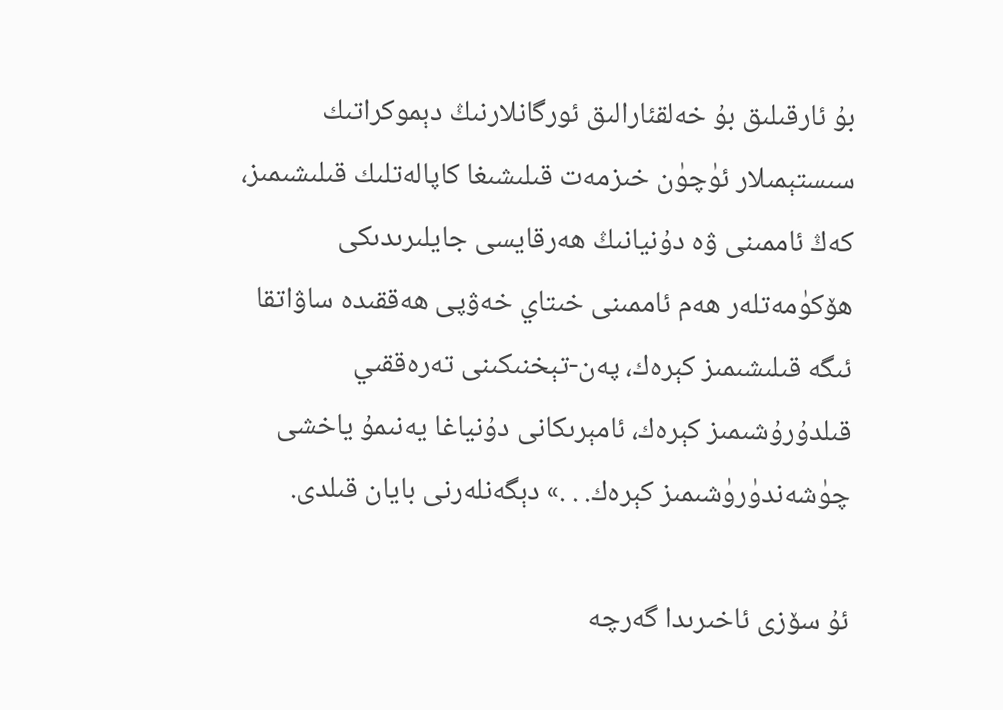بۇ ئارقىلىق بۇ خەلقئارالىق ئورگانلارنىڭ دېموكراتىك سىستېمىلار ئۈچۈن خىزمەت قىلىشىغا كاپالەتلىك قىلىشىمىز، كەڭ ئاممىنى ۋە دۇنيانىڭ ھەرقايسى جايلىرىدىكى ھۆكۈمەتلەر ھەم ئاممىنى خىتاي خەۋپى ھەققىدە ساۋاتقا ئىگە قىلىشىمىز كېرەك، پەن-تېخنىكىنى تەرەققىي قىلدۇرۇشىمىز كېرەك، ئامېرىكانى دۇنياغا يەنىمۇ ياخشى چۈشەندۈرۈشىمىز كېرەك. . .» دېگەنلەرنى بايان قىلدى.

ئۇ سۆزى ئاخىرىدا گەرچە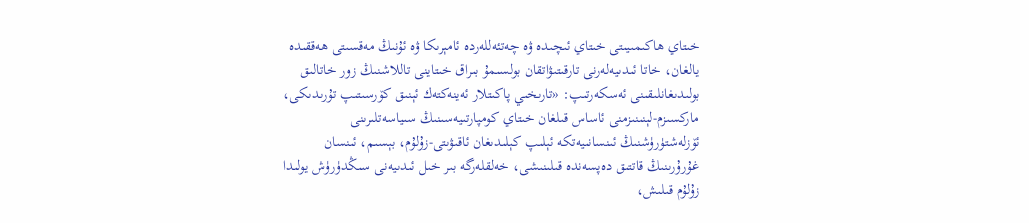خىتاي ھاكىمىيىتى خىتاي ئىچىدە ۋە چەتئەللەردە ئامېرىكا ۋە ئۇنىڭ مەقسىتى ھەققىدە يالغان، خاتا ئىدىيەلەرنى تارقىتىۋاتقان بولسىمۇ بىراق خىتاينى تاللاشنىڭ زور خاتالىق بولىدىغانلىقىنى ئەسكەرتىپ: «تارىخىي پاكىتلار ئەينەكتەك ئېنىق كۆرسىتىپ تۇرىدىكى، ماركسىزم-لېنىنىزمنى ئاساس قىلغان خىتاي كومپارتىيەسىنىڭ سىياسەتلىرىنى ئۆزلەشتۈرۈشنىڭ ئىنسانىيەتكە ئېلىپ كېلىدىغان ئاقىۋىتى-زۇلۇم، بېسىم، ئىنسان غۇرۇرىنىڭ قاتتىق دەپسەندە قىلىنىشى، خەلقلەرگە بىر خىل ئىدىيەنى سىڭدۈرۈش يولىدا زۇلۇم قىلىش،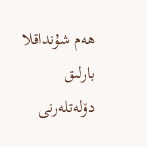ھەم شۇنداقلا بارلىق دۆلەتلەرنى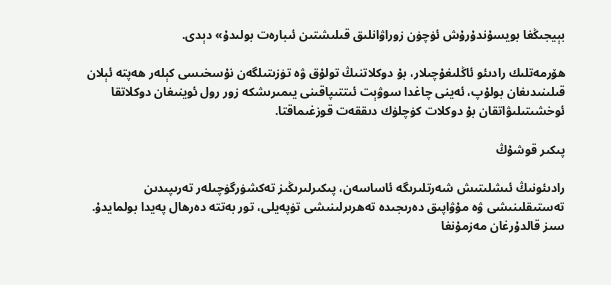بېيجىڭغا بويسۇندۇرۇش ئۈچۈن زوراۋانلىق قىلىشتىن ئىبارەت بولىدۇ» دېدى.

ھۆرمەتلىك رادىئو ئاڭلىغۇچىلار، بۇ دوكلاتنىڭ تولۇق ۋە تۈزىتىلگەن نۇسخىسى كېلەر ھەپتە ئېلان قىلىنىدىغان بولۇپ، ئەينى چاغدا سوۋېت ئىتتىپاقىنى يىمىرىشكە زور رول ئوينىغان دوكلاتقا ئوخشىتىلىۋاتقان بۇ دوكلات كۈچلۈك دىققەت قوزغىماقتا.

پىكىر قوشۇڭ

رادىئونىڭ ئىشلىتىش شەرتلىرىگە ئاساسەن، پىكىرلىرىڭىز تەكشۈرگۈچىلەر تەرىپىدىن تەستىقلىنىشى ۋە مۇۋاپىق دەرىجىدە تەھرىرلىنىشى تۈپەيلى، تور بەتتە دەرھال پەيدا بولمايدۇ. سىز قالدۇرغان مەزمۇنغا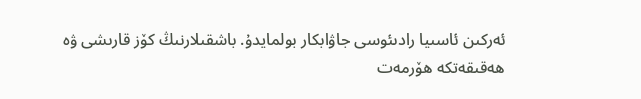ئەركىن ئاسىيا رادىئوسى جاۋابكار بولمايدۇ. باشقىلارنىڭ كۆز قارىشى ۋە ھەقىقەتكە ھۆرمەت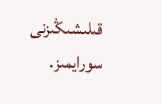قىلىشىڭىزنى سورايمىز.